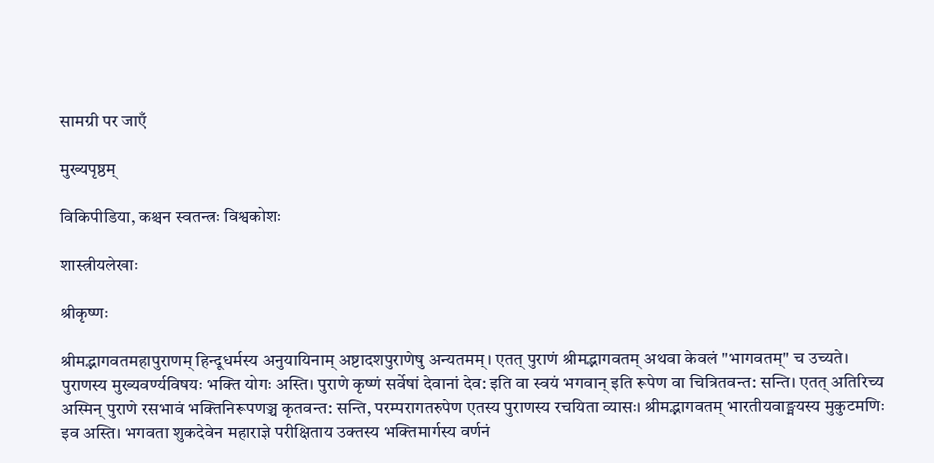सामग्री पर जाएँ

मुख्यपृष्ठम्

विकिपीडिया, कश्चन स्वतन्त्रः विश्वकोशः

शास्त्रीयलेखाः

श्रीकृष्णः

श्रीमद्भागवतमहापुराणम् हिन्दूधर्मस्य अनुयायिनाम् अष्टादशपुराणेषु अन्यतमम्। एतत् पुराणं श्रीमद्भागवतम् अथवा केवलं "भागवतम्" च उच्यते। पुराणस्य मुख्यवर्ण्यविषयः भक्ति योगः अस्ति। पुराणे कृष्णं सर्वेषां देवानां देव: इति वा स्वयं भगवान् इति रूपेण वा चित्रितवन्त: सन्ति। एतत् अतिरिच्य अस्मिन् पुराणे रसभावं भक्तिनिरूपणञ्च कृतवन्त: सन्ति, परम्परागतरुपेण एतस्य पुराणस्य रचयिता व्यासः। श्रीमद्भागवतम् भारतीयवाङ्मयस्य मुकुटमणिः इव अस्ति। भगवता शुकदेवेन महाराज्ञे परीक्षिताय उक्तस्य भक्तिमार्गस्य वर्णनं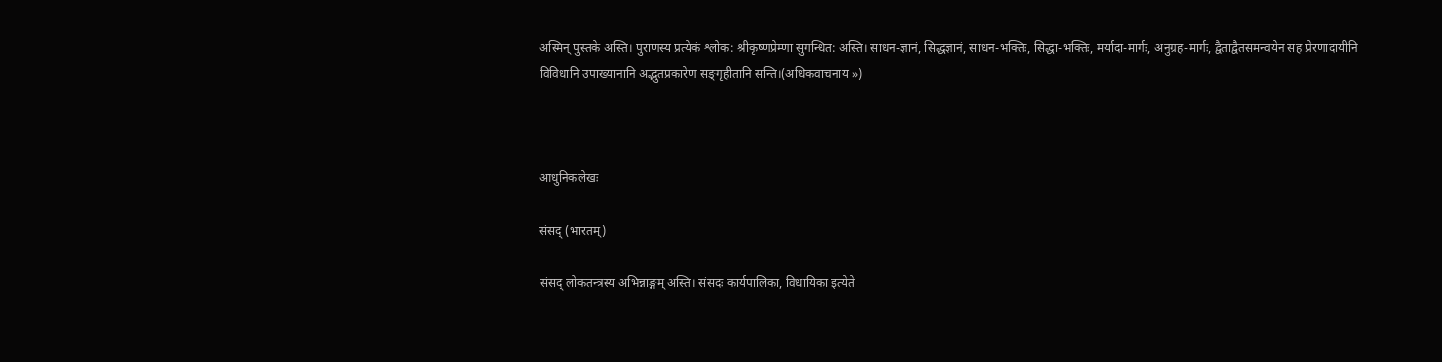अस्मिन् पुस्तके अस्ति। पुराणस्य प्रत्येकं श्लोक: श्रीकृष्णप्रेम्णा सुगन्धित: अस्ति। साधन-ज्ञानं, सिद्धज्ञानं, साधन-भक्तिः, सिद्धा-भक्तिः, मर्यादा-मार्गः, अनुग्रह-मार्गः, द्वैताद्वैतसमन्वयेन सह प्रेरणादायीनि विविधानि उपाख्यानानि अद्भुतप्रकारेण सङ्गृहीतानि सन्ति।(अधिकवाचनाय »)



आधुनिकलेखः

संसद्‍ (भारतम्)

संसद् लोकतन्त्रस्य अभिन्नाङ्गम् अस्ति। संसदः कार्यपालिका, विधायिका इत्येते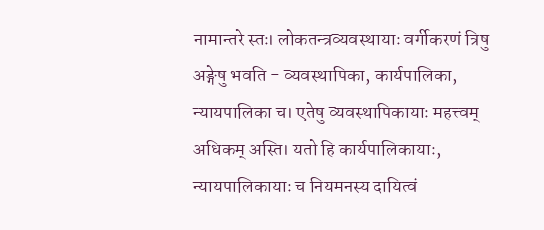नामान्तरे स्तः। लोकतन्त्रव्यवस्थायाः वर्गीकरणं त्रिषु अङ्गेषु भवति - व्यवस्थापिका, कार्यपालिका, न्यायपालिका च। एतेषु व्यवस्थापिकायाः महत्त्वम् अधिकम् अस्ति। यतो हि कार्यपालिकायाः, न्यायपालिकायाः च नियमनस्य दायित्वं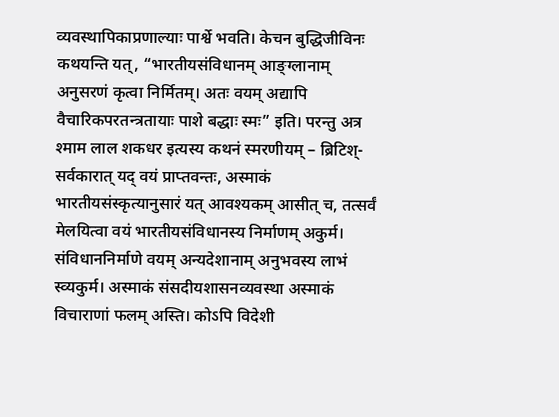व्यवस्थापिकाप्रणाल्याः पार्श्वे भवति। केचन बुद्धिजीविनः कथयन्ति यत्, “भारतीयसंविधानम् आङ्ग्लानाम् अनुसरणं कृत्वा निर्मितम्। अतः वयम् अद्यापि वैचारिकपरतन्त्रतायाः पाशे बद्धाः स्मः” इति। परन्तु अत्र श्माम लाल शकधर इत्यस्य कथनं स्मरणीयम् – ब्रिटिश्-सर्वकारात् यद् वयं प्राप्तवन्तः, अस्माकं भारतीयसंस्कृत्यानुसारं यत् आवश्यकम् आसीत् च, तत्सर्वं मेलयित्वा वयं भारतीयसंविधानस्य निर्माणम् अकुर्म। संविधाननिर्माणे वयम् अन्यदेशानाम् अनुभवस्य लाभं स्व्यकुर्म। अस्माकं संसदीयशासनव्यवस्था अस्माकं विचाराणां फलम् अस्ति। कोऽपि विदेशी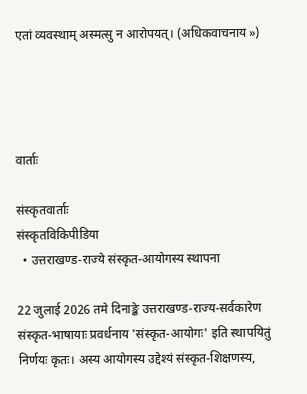एतां व्यवस्थाम् अस्मत्सु न आरोपयत्। (अधिकवाचनाय »)




वार्ताः

संस्कृतवार्ताः
संस्कृतविकिपीडिया
  • उत्तराखण्ड-राज्ये संस्कृत-आयोगस्य स्थापना

22 जुलाई 2026 तमे दिनाङ्के उत्तराखण्ड-राज्य-सर्वकारेण संस्कृत-भाषायाः प्रवर्धनाय 'संस्कृत-आयोगः' इति स्थापयितुं निर्णयः कृतः। अस्य आयोगस्य उद्देश्यं संस्कृत-शिक्षणस्य,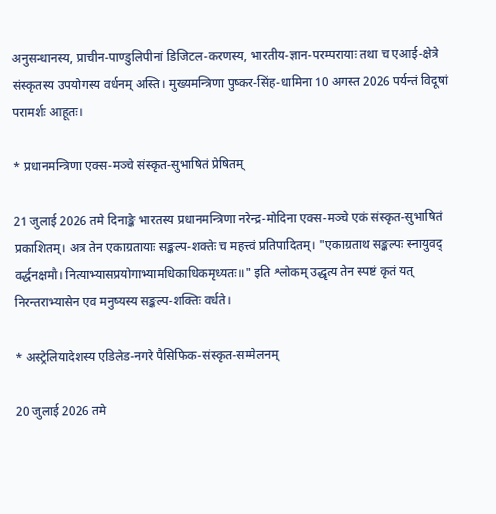अनुसन्धानस्य, प्राचीन-पाण्डुलिपीनां डिजिटल-करणस्य, भारतीय-ज्ञान-परम्परायाः तथा च एआई-क्षेत्रे संस्कृतस्य उपयोगस्य वर्धनम् अस्ति। मुख्यमन्त्रिणा पुष्कर-सिंह-धामिना 10 अगस्त 2026 पर्यन्तं विदूषां परामर्शः आहूतः।

* प्रधानमन्त्रिणा एक्स-मञ्चे संस्कृत-सुभाषितं प्रेषितम्

21 जुलाई 2026 तमे दिनाङ्के भारतस्य प्रधानमन्त्रिणा नरेन्द्र-मोदिना एक्स-मञ्चे एकं संस्कृत-सुभाषितं प्रकाशितम्। अत्र तेन एकाग्रतायाः सङ्कल्प-शक्तेः च महत्त्वं प्रतिपादितम्। "एकाग्रताथ सङ्कल्पः स्नायुवद् वर्द्धनक्षमौ। नित्याभ्यासप्रयोगाभ्यामधिकाधिकमृध्यतः॥" इति श्लोकम् उद्धृत्य तेन स्पष्टं कृतं यत् निरन्तराभ्यासेन एव मनुष्यस्य सङ्कल्प-शक्तिः वर्धते।

* अस्ट्रेलियादेशस्य एडिलेड-नगरे पैसिफिक-संस्कृत-सम्मेलनम्

20 जुलाई 2026 तमे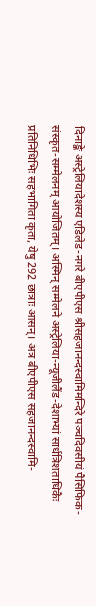दिनाङ्के अस्ट्रेलियादेशस्य एडिलेड-नगरे बीएपीएस श्रीसहजानन्दस्वामिमन्दिरे पञ्चदिवसीयं पैसिफिक-संस्कृत-सम्मेलनम् आयोजितम्। अस्मिन् सम्मेलने अस्ट्रेलिया-न्यूजीलैंड-देशाभ्यां सार्धत्रिशताधिकैः प्रतिनिधिभिः सहभागिता कृता, येषु 292 छात्राः आसन्। अत्र बीएपीएस सहजानन्दस्वामि-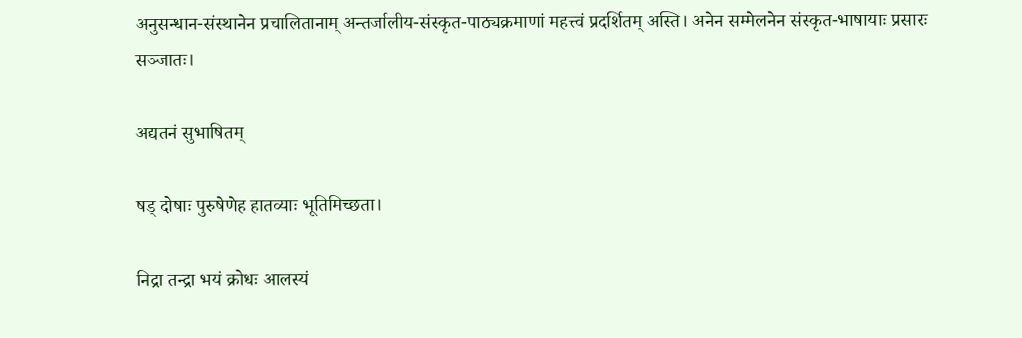अनुसन्धान-संस्थानेन प्रचालितानाम् अन्तर्जालीय-संस्कृत-पाठ्यक्रमाणां महत्त्वं प्रदर्शितम् अस्ति। अनेन सम्मेलनेन संस्कृत-भाषायाः प्रसारः सञ्जातः।

अद्यतनं सुभाषितम्

षड् दोषाः पुरुषेणेह हातव्याः भूतिमिच्छता।

निद्रा तन्द्रा भयं क्रोधः आलस्यं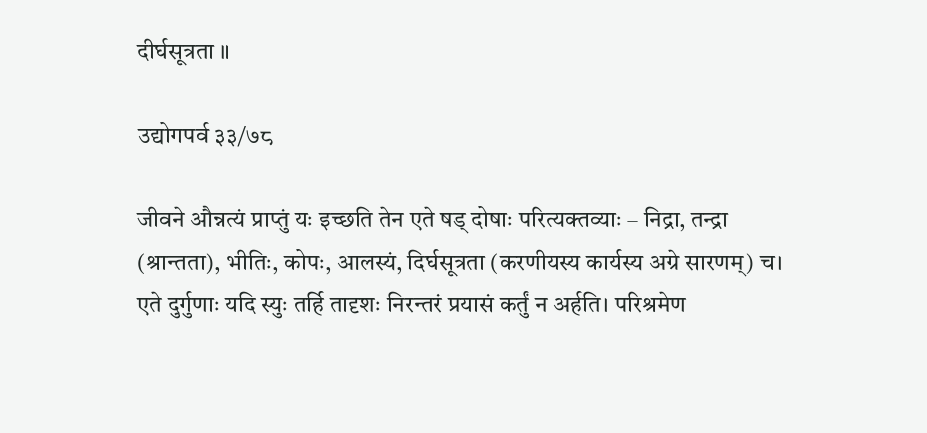दीर्घसूत्रता ॥

उद्योगपर्व ३३/७८

जीवने औन्नत्यं प्राप्तुं यः इच्छति तेन एते षड् दोषाः परित्यक्तव्याः – निद्रा, तन्द्रा (श्रान्तता), भीतिः, कोपः, आलस्यं, दिर्घसूत्रता (करणीयस्य कार्यस्य अग्रे सारणम्) च। एते दुर्गुणाः यदि स्युः तर्हि तादृशः निरन्तरं प्रयासं कर्तुं न अर्हति। परिश्रमेण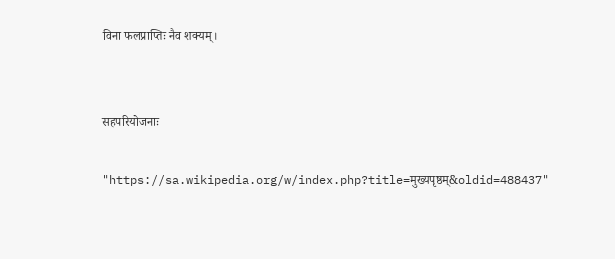विना फलप्राप्तिः नैव शक्यम्।


सहपरियोजनाः

"https://sa.wikipedia.org/w/index.php?title=मुख्यपृष्ठम्&oldid=488437"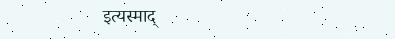इत्यस्माद्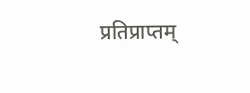प्रतिप्राप्तम्